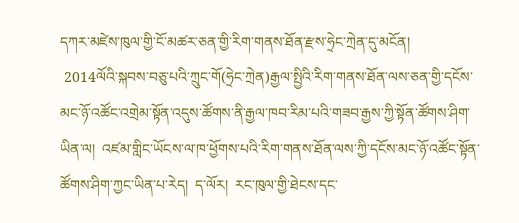དཀར་མཛེས་ཁུལ་གྱི་ངོ་མཚར་ཅན་གྱི་རིག་གནས་ཐོན་རྫས་ཧྲེང་ཀྲེན་དུ་མངོན།
 2014ལོའི་སྐབས་བཅུ་པའི་ཀྲུང་གོ(ཧྲེང་ཀྲེན)རྒྱལ་སྤྱིའི་རིག་གནས་ཐོན་ལས་ཅན་གྱི་དངོས་མང་ཉོ་འཚོང་འགྲེམ་སྟོན་འདུས་ཚོགས་ནི་རྒྱལ་ཁབ་རིམ་པའི་གཟབ་རྒྱས་ཀྱི་སྟོན་ཚོགས་ཤིག་ཡིན་ལ།  འཛམ་གླིང་ཡོངས་ལ་ཁ་ཕྱོགས་པའི་རིག་གནས་ཐོན་ལས་ཀྱི་དངོས་མང་ཉོ་འཚོང་སྟོན་ཚོགས་ཤིག་ཀྱང་ཡིན་པ་རེད།  ད་ལོར།  རང་ཁུལ་གྱི་ཐེངས་དང་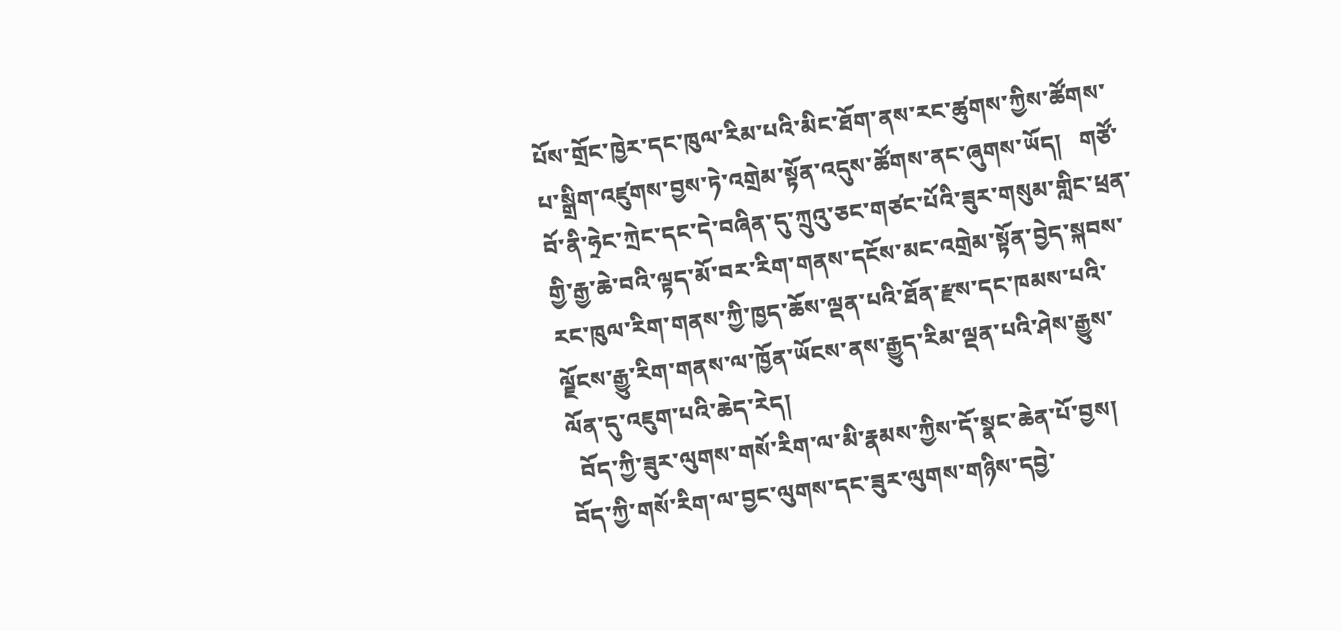པོས་གྲོང་ཁྱེར་དང་ཁུལ་རིམ་པའི་མིང་ཐོག་ནས་རང་ཚུགས་ཀྱིས་ཚོགས་པ་སྒྲིག་འཛུགས་བྱས་ཏེ་འགྲེམ་སྟོན་འདུས་ཚོགས་ནང་ཞུགས་ཡོད།   གཙོ་བོ་ནི་ཧྲེང་ཀྲེང་དང་དེ་བཞིན་དུ་ཀྲུའུ་ཅང་གཙང་པོའི་ཟུར་གསུམ་གླིང་ཕྲན་གྱི་རྒྱ་ཆེ་བའི་ལྟད་མོ་བར་རིག་གནས་དངོས་མང་འགྲེམ་སྟོན་བྱེད་སྐབས་རང་ཁུལ་རིག་གནས་ཀྱི་ཁྱད་ཆོས་ལྡན་པའི་ཐོན་རྫས་དང་ཁམས་པའི་ལྗོངས་རྒྱུ་རིག་གནས་ལ་ཁྱོན་ཡོངས་ནས་རྒྱུད་རིམ་ལྡན་པའི་ཤེས་རྒྱུས་ལོན་དུ་འཇུག་པའི་ཆེད་རེད།
  བོད་ཀྱི་ཟུར་ལུགས་གསོ་རིག་ལ་མི་རྣམས་ཀྱིས་དོ་སྣང་ཆེན་པོ་བྱས།      བོད་ཀྱི་གསོ་རིག་ལ་བྱང་ལུགས་དང་ཟུར་ལུགས་གཉིས་དབྱེ་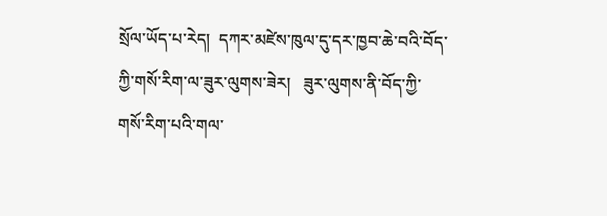སྲོལ་ཡོད་པ་རེད།  དཀར་མཛེས་ཁུལ་དུ་དར་ཁྱབ་ཆེ་བའི་བོད་ཀྱི་གསོ་རིག་ལ་ཟུར་ལུགས་ཟེར།   ཟུར་ལུགས་ནི་བོད་ཀྱི་གསོ་རིག་པའི་གལ་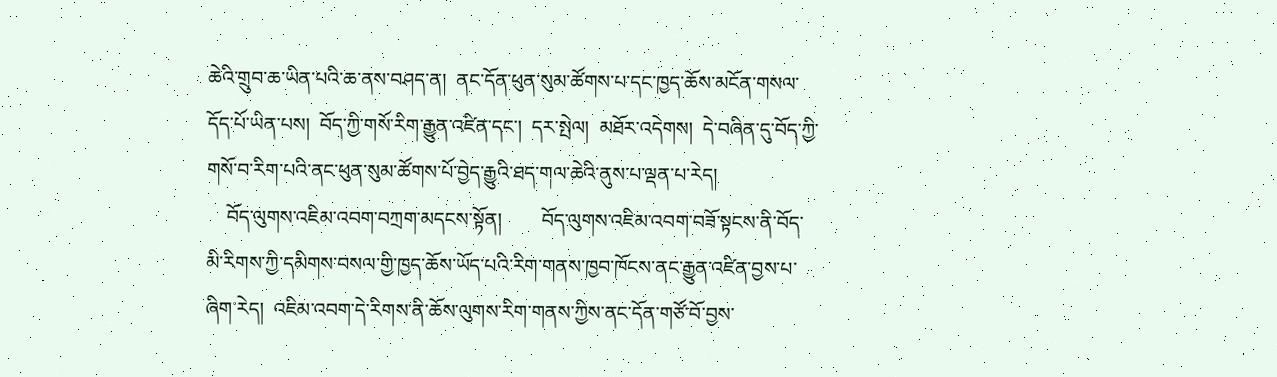ཆེའི་གྲུབ་ཆ་ཡིན་པའི་ཆ་ནས་བཤད་ན།  ནང་དོན་ཕུན་སུམ་ཚོགས་པ་དང་ཁྱད་ཆོས་མངོན་གསལ་དོད་པོ་ཡིན་པས།  བོད་ཀྱི་གསོ་རིག་རྒྱུན་འཛིན་དང་།  དར་སྤེལ།  མཐོར་འདེགས།  དེ་བཞིན་དུ་བོད་ཀྱི་གསོ་བ་རིག་པའི་ནང་ཕུན་སུམ་ཚོགས་པོ་བྱེད་རྒྱུའི་ཐད་གལ་ཆེའི་ནུས་པ་ལྡན་པ་རེད།
    བོད་ལུགས་འཇིམ་འབག་བཀྲག་མདངས་སྟོན།        བོད་ལུགས་འཇིམ་འབག་བཟོ་སྟངས་ནི་བོད་མི་རིགས་ཀྱི་དམིགས་བསལ་གྱི་ཁྱད་ཆོས་ཡོད་པའི་རིག་གནས་ཁྱབ་ཁོངས་ནང་རྒྱུན་འཛིན་བྱས་པ་ཞིག་རེད།  འཇིམ་འབག་དེ་རིགས་ནི་ཆོས་ལུགས་རིག་གནས་ཀྱིས་ནང་དོན་གཙོ་བོ་བྱས་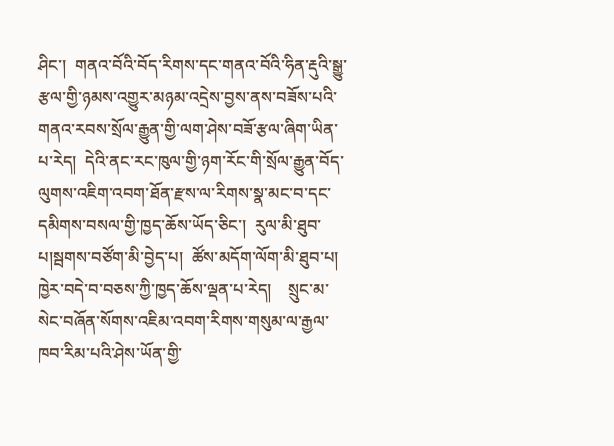ཤིང་།  གནའ་བོའི་བོད་རིགས་དང་གནའ་བོའི་ཧིན་རྡུའི་སྒྱུ་རྩལ་གྱི་ཉམས་འགྱུར་མཉམ་འདྲེས་བྱས་ནས་བཟོས་པའི་གནའ་རབས་སྲོལ་རྒྱུན་གྱི་ལག་ཤེས་བཟོ་རྩལ་ཞིག་ཡིན་པ་རེད།  དེའི་ནང་རང་ཁུལ་གྱི་ཉག་རོང་གི་སྲོལ་རྒྱུན་བོད་ལུགས་འཇིག་འབག་ཐོན་རྫས་ལ་རིགས་སྣ་མང་བ་དང་དམིགས་བསལ་གྱི་ཁྱད་ཆོས་ཡོད་ཅིང་།  རུལ་མི་ཐུབ་པ།སྦགས་བཙོག་མི་བྱེད་པ།  ཚོས་མདོག་ལོག་མི་ཐུབ་པ།  ཁྱེར་བདེ་བ་བཅས་ཀྱི་ཁྱད་ཆོས་ལྡན་པ་རེད།    སྲུང་མ་སེང་བཞོན་སོགས་འཇིམ་འབག་རིགས་གསུམ་ལ་རྒྱལ་ཁབ་རིམ་པའི་ཤེས་ཡོན་གྱི་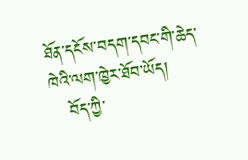ཐོན་དངོས་བདག་དབང་གི་ཆེད་ཁེའི་ལག་ཁྱེར་ཐོབ་ཡོད།
   བོད་ཀྱི་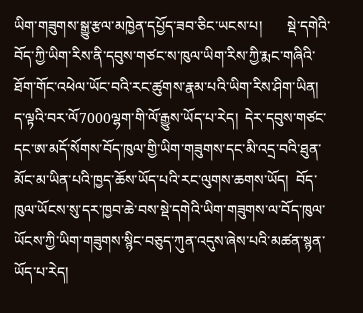ཡིག་གཟུགས་སྒྱུ་རྩལ་མཁྱེན་དཔྱོད་ཟབ་ཅིང་ཡངས་པ།       སྡེ་དགེའི་བོད་ཀྱི་ཡིག་རིས་ནི་དབུས་གཙང་ས་ཁུལ་ཡིག་རིས་ཀྱི་རྨང་གཞིའི་ཐོག་གོང་འཕེལ་ཡོང་བའི་རང་ཚུགས་རྣམ་པའི་ཡིག་རིས་ཤིག་ཡིན།  ད་ལྟའི་བར་ལོ7000ལྷག་གི་ལོ་རྒྱུས་ཡོད་པ་རེད།  དེར་དབུས་གཙང་དང་ཨ་མདོ་སོགས་བོད་ཁུལ་གྱི་ཡིག་གཟུགས་དང་མི་འདྲ་བའི་ཐུན་མོང་མ་ཡིན་པའི་ཁྱད་ཆོས་ཡོད་པའི་རང་ལུགས་ཆགས་ཡོད།  བོད་ཁུལ་ཡོངས་སུ་དར་ཁྱབ་ཆེ་བས་སྡེ་དགེའི་ཡིག་གཟུགས་ལ་བོད་ཁུལ་ཡོངས་ཀྱི་ཡིག་གཟུགས་སྙིང་བཅུད་ཀུན་འདུས་ཞེས་པའི་མཚན་སྙན་ཡོད་པ་རེད།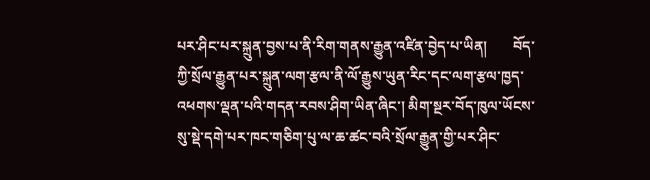པར་ཤིང་པར་སྐྲུན་བྱས་པ་ནི་རིག་གནས་རྒྱུན་འཛིན་བྱེད་པ་ཡིན།       བོད་ཀྱི་སྲོལ་རྒྱུན་པར་སྐྲུན་ལག་རྩལ་ནི་ལོ་རྒྱུས་ཡུན་རིང་དང་ལག་རྩལ་ཁྱད་འཕགས་ལྡན་པའི་གདན་རབས་ཤིག་ཡིན་ཞིང་། མིག་སྔར་བོད་ཁུལ་ཡོངས་སུ་སྡེ་དགེ་པར་ཁང་གཅིག་པུ་ལ་ཆ་ཚང་བའི་སྲོལ་རྒྱུན་གྱི་པར་ཤིང་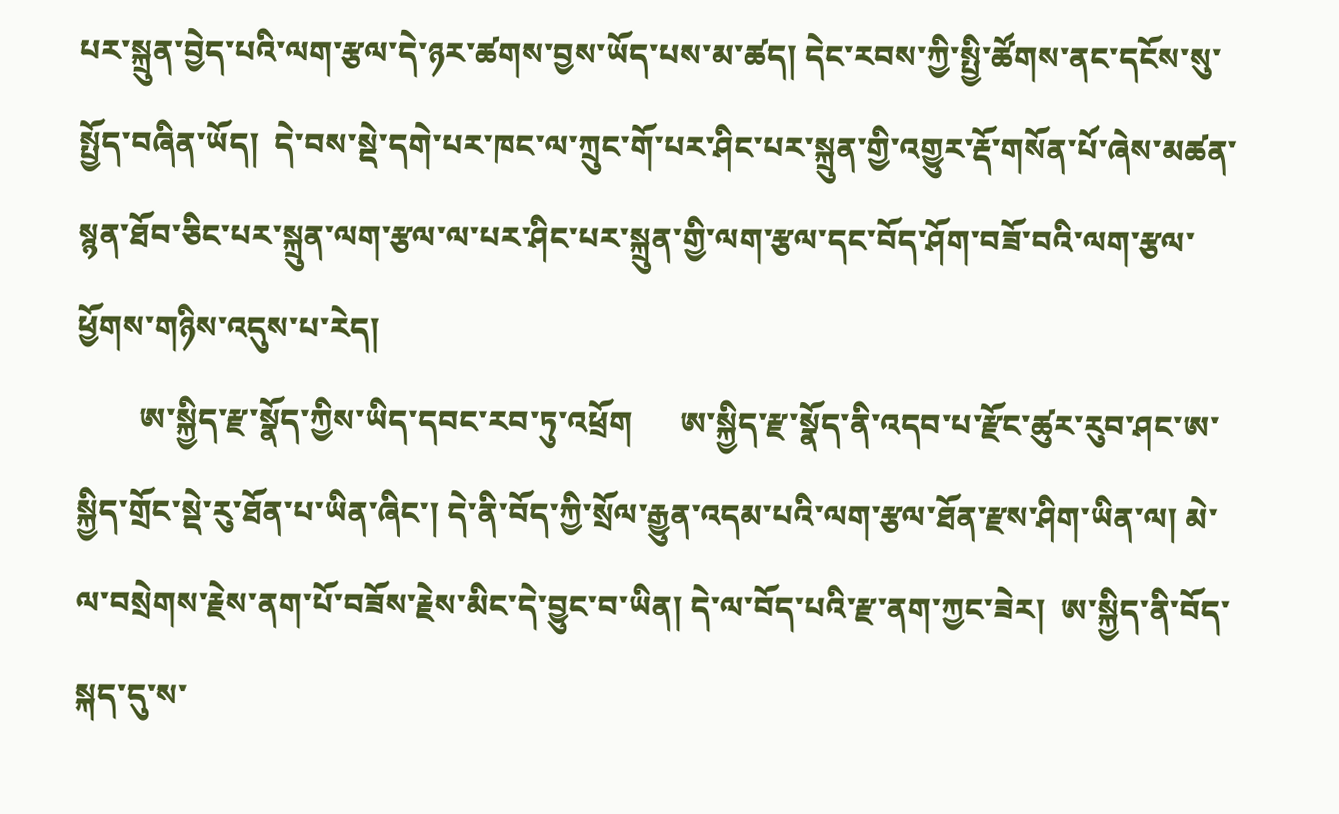པར་སྐྲུན་བྱེད་པའི་ལག་རྩལ་དེ་ཉར་ཚགས་བྱས་ཡོད་པས་མ་ཚད། དེང་རབས་ཀྱི་སྤྱི་ཚོགས་ནང་དངོས་སུ་སྤྱོད་བཞིན་ཡོད།  དེ་བས་སྡེ་དགེ་པར་ཁང་ལ་ཀྲུང་གོ་པར་ཤིང་པར་སྐྲུན་གྱི་འགྱུར་རྡོ་གསོན་པོ་ཞེས་མཚན་སྙན་ཐོབ་ཅིང་པར་སྐྲུན་ལག་རྩལ་ལ་པར་ཤིང་པར་སྐྲུན་གྱི་ལག་རྩལ་དང་བོད་ཤོག་བཟོ་བའི་ལག་རྩལ་ཕྱོགས་གཉིས་འདུས་པ་རེད།
        ཨ་སྐྱིད་རྫ་སྣོད་ཀྱིས་ཡིད་དབང་རབ་ཏུ་འཕྲོག      ཨ་སྐྱིད་རྫ་སྣོད་ནི་འདབ་པ་རྫོང་ཚུར་རུབ་ཤང་ཨ་སྐྱིད་གྲོང་སྡེ་རུ་ཐོན་པ་ཡིན་ཞིང་། དེ་ནི་བོད་ཀྱི་སྲོལ་རྒྱུན་འདམ་པའི་ལག་རྩལ་ཐོན་རྫས་ཤིག་ཡིན་ལ། མེ་ལ་བསྲེགས་རྗེས་ནག་པོ་བཟོས་རྗེས་མིང་དེ་བྱུང་བ་ཡིན། དེ་ལ་བོད་པའི་རྫ་ནག་ཀྱང་ཟེར།  ཨ་སྐྱིད་ནི་བོད་སྐད་དུ་ས་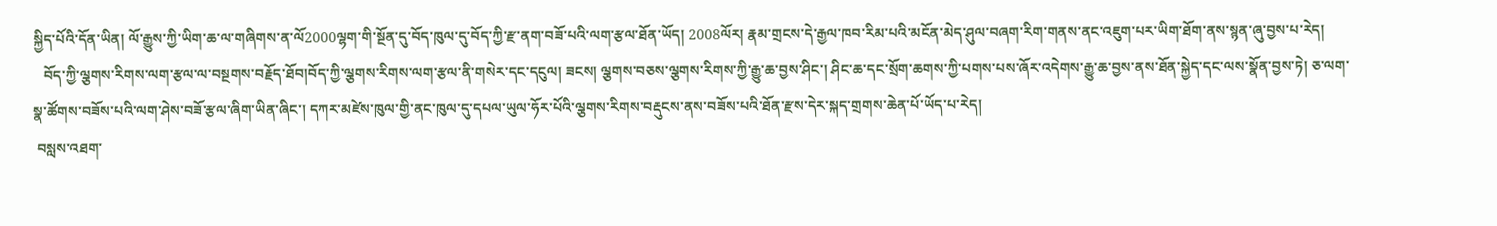སྐྱིད་པོའི་དོན་ཡིན། ལོ་རྒྱུས་ཀྱི་ཡིག་ཆ་ལ་གཞིགས་ན་ལོ2000ལྷག་གི་སྔོན་དུ་བོད་ཁུལ་དུ་བོད་ཀྱི་རྫ་ནག་བཟོ་པའི་ལག་རྩལ་ཐོན་ཡོད། 2008ལོར། རྣམ་གྲངས་དེ་རྒྱལ་ཁབ་རིམ་པའི་མངོན་མེད་ཤུལ་བཞག་རིག་གནས་ནང་འཇུག་པར་ཡིག་ཐོག་ནས་སྙན་ཞུ་བྱས་པ་རེད།
   བོད་ཀྱི་ལྕགས་རིགས་ལག་རྩལ་ལ་བསྔགས་བརྗོད་ཐོབ།བོད་ཀྱི་ལྕགས་རིགས་ལག་རྩལ་ནི་གསེར་དང་དངུལ། ཟངས། ལྕགས་བཅས་ལྕགས་རིགས་ཀྱི་རྒྱུ་ཆ་བྱས་ཤིང་། ཤིང་ཆ་དང་སྲོག་ཆགས་ཀྱི་པགས་པས་ཞོར་འདེགས་རྒྱུ་ཆ་བྱས་ནས་ཐོན་སྐྱེད་དང་ལས་སྣོན་བྱས་ཏེ། ཅ་ལག་སྣ་ཚོགས་བཟོས་པའི་ལག་ཤེས་བཟོ་རྩལ་ཞིག་ཡིན་ཞིང་། དཀར་མཛེས་ཁུལ་གྱི་ནང་ཁུལ་དུ་དཔལ་ཡུལ་ཧོར་པོའི་ལྕགས་རིགས་བརྡུངས་ནས་བཟོས་པའི་ཐོན་རྫས་དེར་སྐད་གྲགས་ཆེན་པོ་ཡོད་པ་རེད།
 བསླས་འཐག་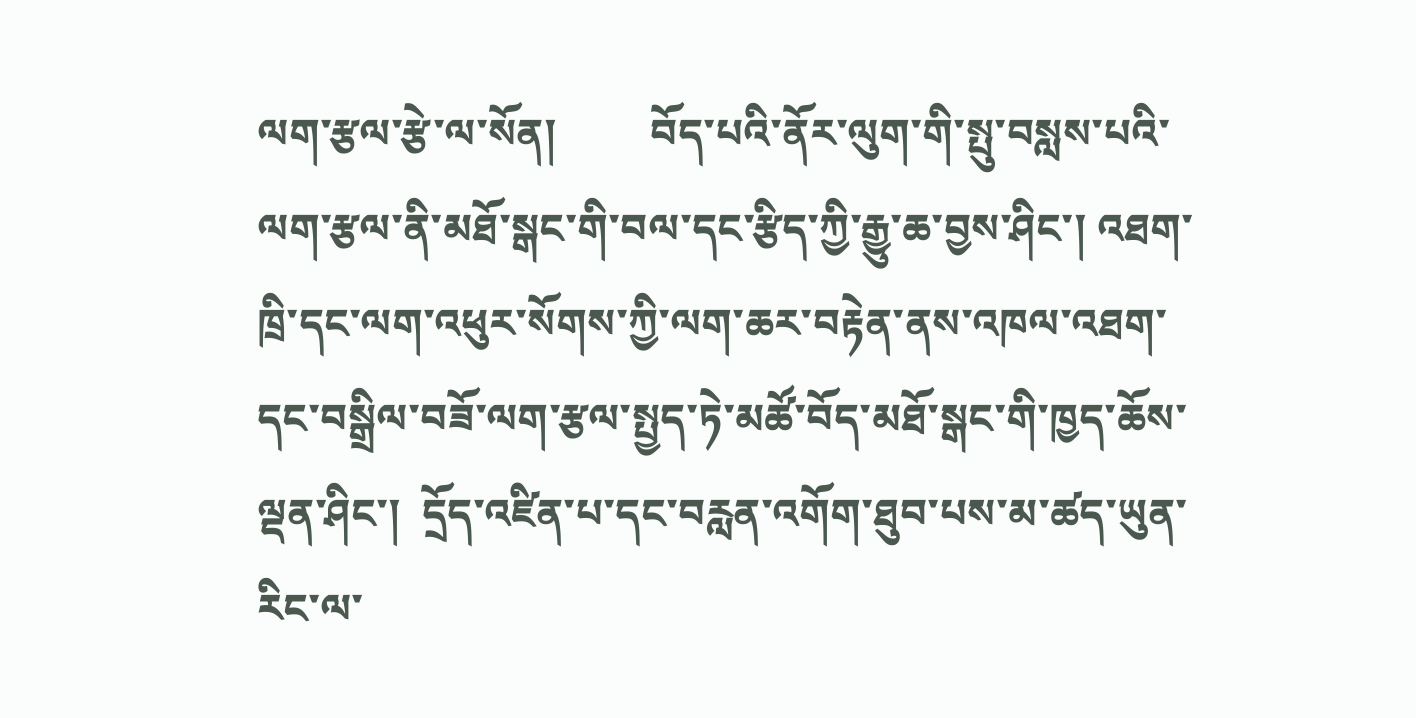ལག་རྩལ་རྩེ་ལ་སོན།         བོད་པའི་ནོར་ལུག་གི་སྤུ་བསླས་པའི་ལག་རྩལ་ནི་མཐོ་སྒང་གི་བལ་དང་རྩིད་ཀྱི་རྒྱུ་ཆ་བྱས་ཤིང་། འཐག་ཁྲི་དང་ལག་འཕུར་སོགས་ཀྱི་ལག་ཆར་བརྟེན་ནས་འཁལ་འཐག་དང་བསྒྲིལ་བཟོ་ལག་རྩལ་སྤྱད་ཏེ་མཚོ་བོད་མཐོ་སྒང་གི་ཁྱད་ཆོས་ལྡན་ཤིང་།  དྲོད་འཛིན་པ་དང་བརླན་འགོག་ཐུབ་པས་མ་ཚད་ཡུན་རིང་ལ་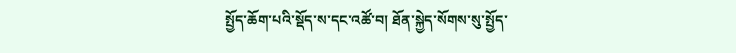སྤྱོད་ཆོག་པའི་སྡོད་ས་དང་འཚོ་བ། ཐོན་སྐྱེད་སོགས་སུ་སྤྱོད་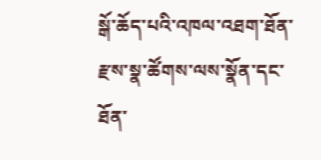སྒོ་ཆོད་པའི་འཁལ་འཐག་ཐོན་རྫས་སྣ་ཚོགས་ལས་སྣོན་དང་ཐོན་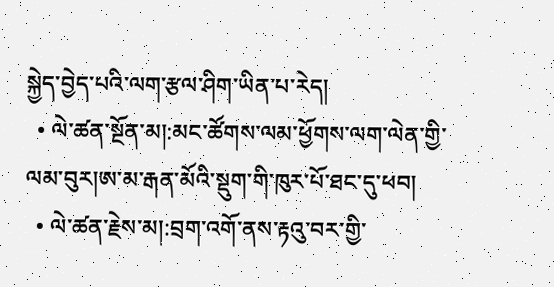སྐྱེད་བྱེད་པའི་ལག་རྩལ་ཤིག་ཡིན་པ་རེད།
  • ལེ་ཚན་སྔོན་མ།:མང་ཚོགས་ལམ་ཕྱོགས་ལག་ལེན་གྱི་ལམ་བུར།ཨ་མ་རྒན་མོའི་སྡུག་གི་ཁུར་པོ་ཐང་དུ་ཕབ།
  • ལེ་ཚན་རྗེས་མ།:བྲག་འགོ་ནས་རྟའུ་བར་གྱི་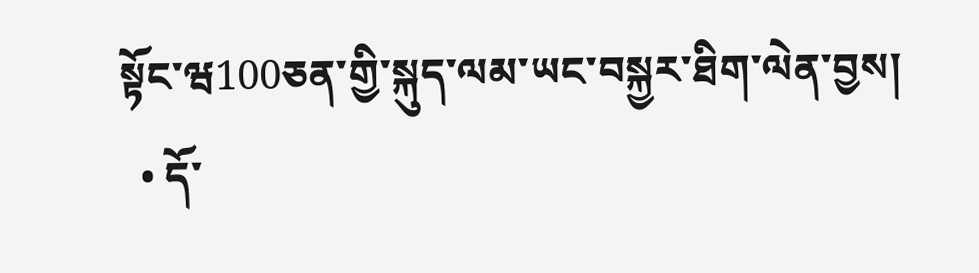སྟོང་ཝ100ཅན་གྱི་སྐུད་ལམ་ཡང་བསྐྱར་ཐིག་ལེན་བྱས།
  • དོ་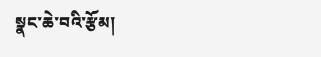སྣང་ཆེ་བའི་རྩོམ།